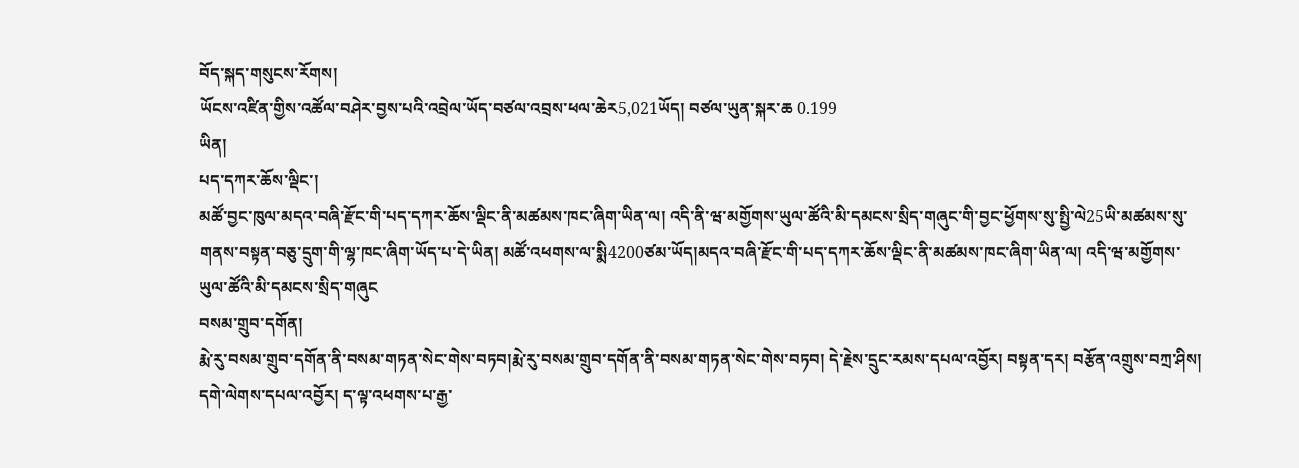བོད་སྐད་གསུངས་རོགས།
ཡོངས་འཛིན་གྱིས་འཚོལ་བཤེར་བྱས་པའི་འབྲེལ་ཡོད་བཙལ་འབྲས་ཕལ་ཆེར5,021ཡོད། བཙལ་ཡུན་སྐར་ཆ 0.199
ཡིན།
པད་དཀར་ཆོས་ལྡིང་།
མཚོ་བྱང་ཁུལ་མདའ་བཞི་རྫོང་གི་པད་དཀར་ཆོས་ལྡིང་ནི་མཚམས་ཁང་ཞིག་ཡིན་ལ། འདི་ནི་ཝ་མགྱོགས་ཡུལ་ཚོའི་མི་དམངས་སྲིད་གཞུང་གི་བྱང་ཕྱོགས་སུ་སྤྱི་ལེ25ཡི་མཚམས་སུ་གནས་བསྟན་བཅུ་དྲུག་གི་ལྷ་ཁང་ཞིག་ཡོད་པ་དེ་ཡིན། མཚོ་འཕགས་ལ་སྨི4200ཙམ་ཡོད།མདའ་བཞི་རྫོང་གི་པད་དཀར་ཆོས་ལྡིང་ནི་མཚམས་ཁང་ཞིག་ཡིན་ལ། འདི་ཝ་མགྱོགས་ཡུལ་ཚོའི་མི་དམངས་སྲིད་གཞུང
བསམ་གྲུབ་དགོན།
རྨེ་རུ་བསམ་གྲུབ་དགོན་ནི་བསམ་གཏན་སེང་གེས་བཏབ།རྨེ་རུ་བསམ་གྲུབ་དགོན་ནི་བསམ་གཏན་སེང་གེས་བཏབ། དེ་རྗེས་དྲུང་རམས་དཔལ་འབྱོར། བསྟན་དར། བརྩོན་འགྲུས་བཀྲ་ཤིས། དགེ་ལེགས་དཔལ་འབྱོར། ད་ལྟ་འཕགས་པ་རྒྱ་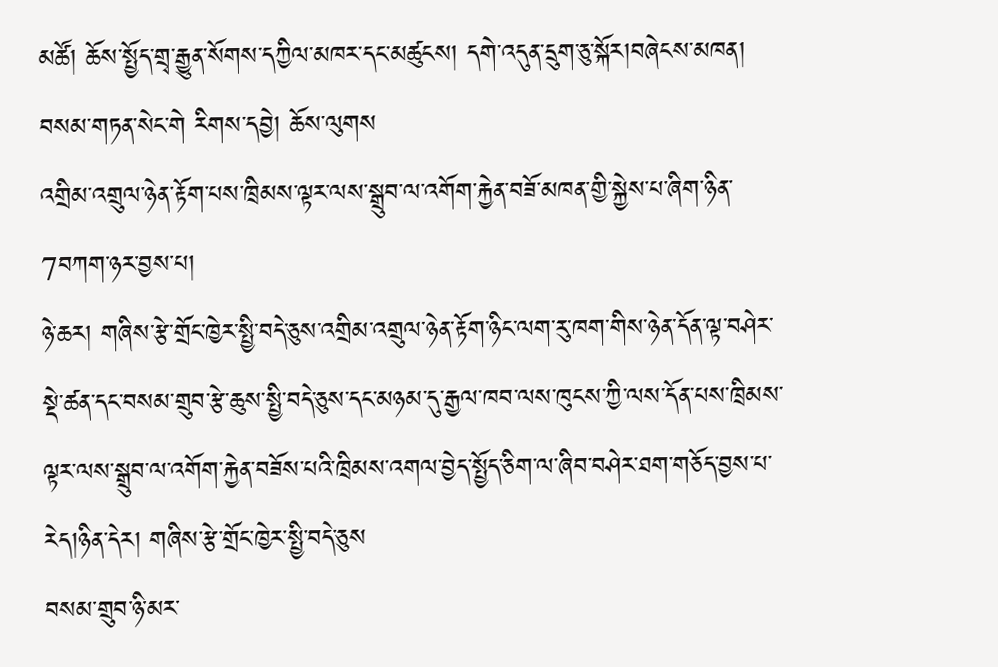མཚོ། ཆོས་སྤྱོད་གྲྭ་རྒྱུན་སོགས་དཀྱིལ་མཁར་དང་མཚུངས། དགེ་འདུན་དྲུག་ཅུ་སྐོར།བཞེངས་མཁན། བསམ་གཏན་སེང་གེ རིགས་དབྱེ། ཆོས་ལུགས
འགྲིམ་འགྲུལ་ཉེན་རྟོག་པས་ཁྲིམས་ལྟར་ལས་སྒྲུབ་ལ་འགོག་རྐྱེན་བཟོ་མཁན་གྱི་སྐྱེས་པ་ཞིག་ཉིན་7བཀག་ཉར་བྱས་པ།
ཉེ་ཆར། གཞིས་རྩེ་གྲོང་ཁྱེར་སྤྱི་བདེ་ཅུས་འགྲིམ་འགྲུལ་ཉེན་རྟོག་ཉིང་ལག་རུ་ཁག་གིས་ཉེན་དོན་ལྟ་བཤེར་སྡེ་ཚན་དང་བསམ་གྲུབ་རྩེ་ཆུས་སྤྱི་བདེ་ཅུས་དང་མཉམ་དུ་རྒྱལ་ཁབ་ལས་ཁུངས་ཀྱི་ལས་དོན་པས་ཁྲིམས་ལྟར་ལས་སྒྲུབ་ལ་འགོག་རྐྱེན་བཟོས་པའི་ཁྲིམས་འགལ་བྱེད་སྤྱོད་ཅིག་ལ་ཞིབ་བཤེར་ཐག་གཅོད་བྱས་པ་རེད།ཉིན་དེར། གཞིས་རྩེ་གྲོང་ཁྱེར་སྤྱི་བདེ་ཅུས
བསམ་གྲུབ་ཉི་མར་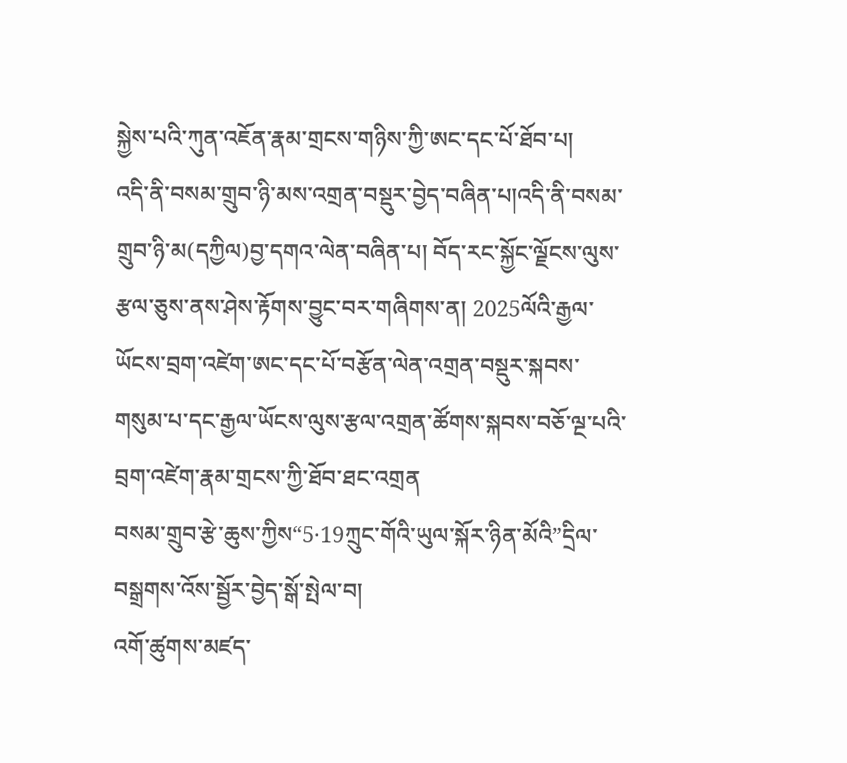སྐྱེས་པའི་ཀུན་འཇོན་རྣམ་གྲངས་གཉིས་ཀྱི་ཨང་དང་པོ་ཐོབ་པ།
འདི་ནི་བསམ་གྲུབ་ཉི་མས་འགྲན་བསྡུར་བྱེད་བཞིན་པ།འདི་ནི་བསམ་གྲུབ་ཉི་མ(དཀྱིལ)བྱ་དགའ་ལེན་བཞིན་པ། བོད་རང་སྐྱོང་ལྗོངས་ལུས་རྩལ་ཅུས་ནས་ཤེས་རྟོགས་བྱུང་བར་གཞིགས་ན། 2025ལོའི་རྒྱལ་ཡོངས་བྲག་འཛེག་ཨང་དང་པོ་བརྩོན་ལེན་འགྲན་བསྡུར་སྐབས་གསུམ་པ་དང་རྒྱལ་ཡོངས་ལུས་རྩལ་འགྲན་ཚོགས་སྐབས་བཅོ་ལྔ་པའི་བྲག་འཛེག་རྣམ་གྲངས་ཀྱི་ཐོབ་ཐང་འགྲན
བསམ་གྲུབ་རྩེ་ཆུས་ཀྱིས“5·19ཀྲུང་གོའི་ཡུལ་སྐོར་ཉིན་མོའི”དྲིལ་བསྒྲགས་འོས་སྦྱོར་བྱེད་སྒོ་སྤེལ་བ།
འགོ་ཚུགས་མཛད་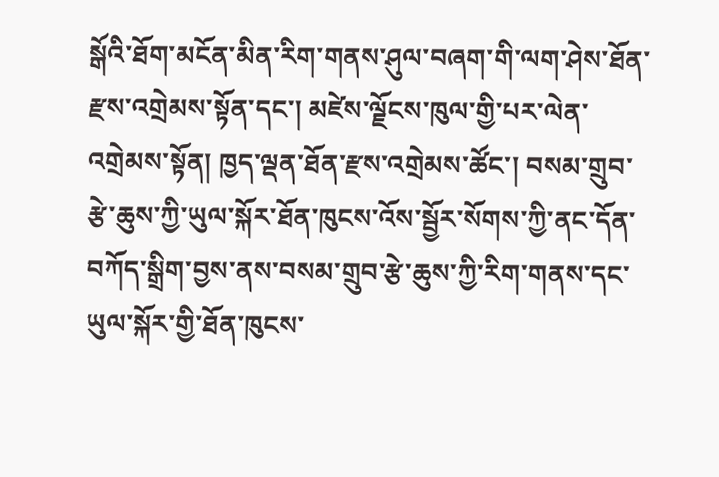སྒོའི་ཐོག་མངོན་མིན་རིག་གནས་ཤུལ་བཞག་གི་ལག་ཤེས་ཐོན་རྫས་འགྲེམས་སྟོན་དང་། མཛེས་ལྗོངས་ཁུལ་གྱི་པར་ལེན་འགྲེམས་སྟོན། ཁྱད་ལྡན་ཐོན་རྫས་འགྲེམས་ཚོང་། བསམ་གྲུབ་རྩེ་ཆུས་ཀྱི་ཡུལ་སྐོར་ཐོན་ཁུངས་འོས་སྦྱོར་སོགས་ཀྱི་ནང་དོན་བཀོད་སྒྲིག་བྱས་ནས་བསམ་གྲུབ་རྩེ་ཆུས་ཀྱི་རིག་གནས་དང་ཡུལ་སྐོར་གྱི་ཐོན་ཁུངས་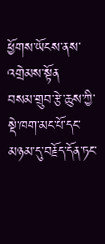ཕྱོགས་ཡོངས་ནས་འགྲེམས་སྟོན
བསམ་གྲུབ་རྩེ་ཆུས་ཀྱི་སྡེ་ཁག་མང་པོ་དང་མཉམ་དུ་བརྗོད་དོན་ཏང་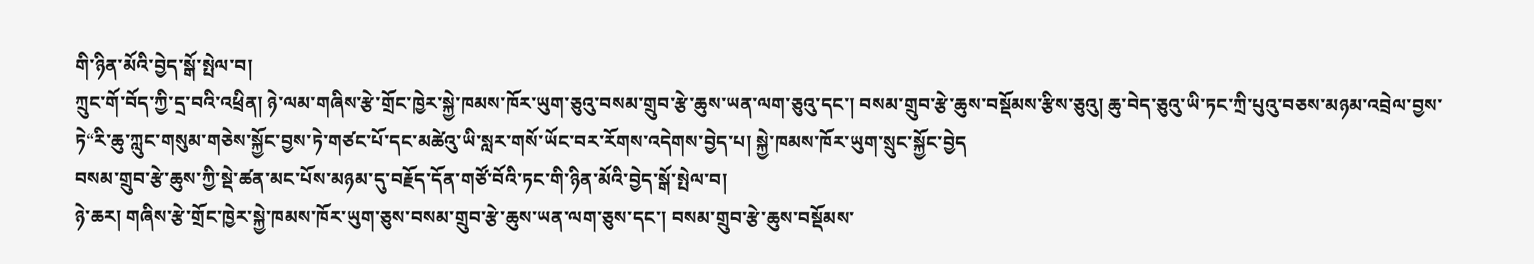གི་ཉིན་མོའི་བྱེད་སྒོ་སྤེལ་བ།
ཀྲུང་གོ་བོད་ཀྱི་དྲ་བའི་འཕྲིན། ཉེ་ལམ་གཞིས་རྩེ་གྲོང་ཁྱེར་སྐྱེ་ཁམས་ཁོར་ཡུག་ཅུའུ་བསམ་གྲུབ་རྩེ་ཆུས་ཡན་ལག་ཅུའུ་དང་། བསམ་གྲུབ་རྩེ་ཆུས་བསྡོམས་རྩིས་ཅུའུ། ཆུ་བེད་ཅུའུ་ཡི་ཏང་ཀྲི་པུའུ་བཅས་མཉམ་འབྲེལ་བྱས་ཏེ“རི་ཆུ་ཀླུང་གསུམ་གཅེས་སྐྱོང་བྱས་ཏེ་གཙང་པོ་དང་མཚེའུ་ཡི་སླར་གསོ་ཡོང་བར་རོགས་འདེགས་བྱེད་པ། སྐྱེ་ཁམས་ཁོར་ཡུག་སྲུང་སྐྱོང་བྱེད
བསམ་གྲུབ་རྩེ་ཆུས་ཀྱི་སྡེ་ཚན་མང་པོས་མཉམ་དུ་བརྗོད་དོན་གཙོ་བོའི་ཏང་གི་ཉིན་མོའི་བྱེད་སྒོ་སྤེལ་བ།
ཉེ་ཆར། གཞིས་རྩེ་གྲོང་ཁྱེར་སྐྱེ་ཁམས་ཁོར་ཡུག་ཅུས་བསམ་གྲུབ་རྩེ་ཆུས་ཡན་ལག་ཅུས་དང་། བསམ་གྲུབ་རྩེ་ཆུས་བསྡོམས་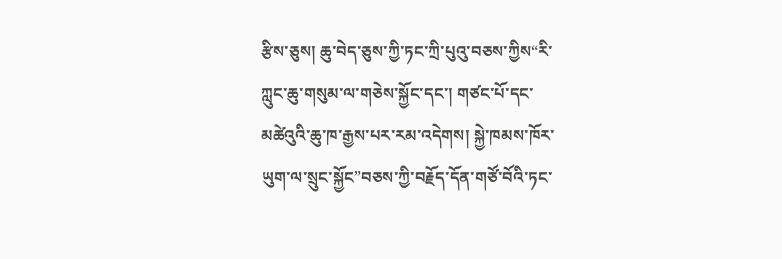རྩིས་ཅུས། ཆུ་བེད་ཅུས་ཀྱི་ཏང་ཀྲི་པུའུ་བཅས་ཀྱིས“རི་ཀླུང་ཆུ་གསུམ་ལ་གཅེས་སྐྱོང་དང་། གཙང་པོ་དང་མཚེའུའི་ཆུ་ཁ་རྒྱས་པར་རམ་འདེགས། སྐྱེ་ཁམས་ཁོར་ཡུག་ལ་སྲུང་སྐྱོང”བཅས་ཀྱི་བརྗོད་དོན་གཙོ་བོའི་ཏང་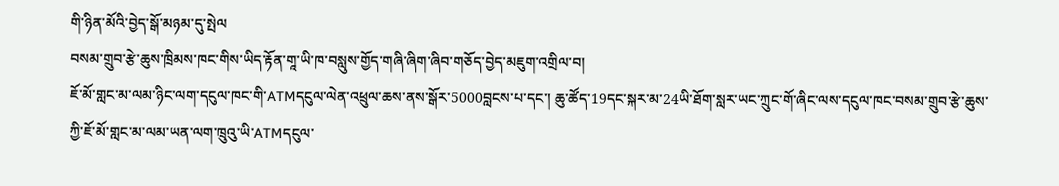གི་ཉིན་མོའི་བྱེད་སྒོ་མཉམ་དུ་སྤེལ
བསམ་གྲུབ་རྩེ་ཆུས་ཁྲིམས་ཁང་གིས་ཡིད་རྟོན་གཱ་ཡི་ཁ་བསླུས་གྱོད་གཞི་ཞིག་ཞིབ་གཅོད་བྱེད་མཇུག་འགྲིལ་བ།
ཇོ་མོ་གླང་མ་ལམ་ཉིང་ལག་དངུལ་ཁང་གི་ATMདངུལ་ལེན་འཕྲུལ་ཆས་ནས་སྒོར་5000བླངས་པ་དང་། ཆུ་ཚོད་19དང་སྐར་མ་24ཡི་ཐོག་སླར་ཡང་ཀྲུང་གོ་ཞིང་ལས་དངུལ་ཁང་བསམ་གྲུབ་རྩེ་ཆུས་ཀྱི་ཇོ་མོ་གླང་མ་ལམ་ཡན་ལག་ཁྲུའུ་ཡི་ATMདངུལ་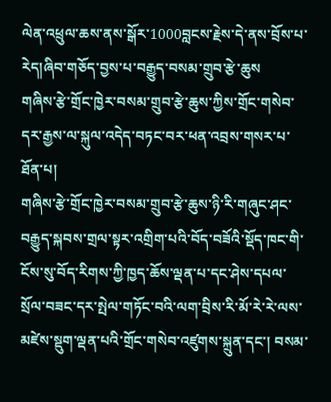ལེན་འཕྲུལ་ཆས་ནས་སྒོར་1000བླངས་རྗེས་དེ་ནས་བྲོས་པ་རེད།ཞིབ་གཅོད་བྱས་པ་བརྒྱུད་བསམ་གྲུབ་རྩེ་ཆུས
གཞིས་རྩེ་གྲོང་ཁྱེར་བསམ་གྲུབ་རྩེ་ཆུས་ཀྱིས་གྲོང་གསེབ་དར་རྒྱས་ལ་སྐུལ་འདེད་བཏང་བར་ཕན་འབྲས་གསར་པ་ཐོན་པ།
གཞིས་རྩེ་གྲོང་ཁྱེར་བསམ་གྲུབ་རྩེ་ཆུས་ཉི་རི་གཞུང་ཤང་བརྒྱུད་སྐབས་གྲལ་སྟར་འགྲིག་པའི་བོད་བཟོའི་སྡོད་ཁང་གི་ངོས་སུ་བོད་རིགས་ཀྱི་ཁྱད་ཆོས་ལྡན་པ་དང་ཤེས་དཔལ་སྲོལ་བཟང་དར་སྤེལ་གཏོང་བའི་ལག་བྲིས་རི་མོ་རེ་རེ་ལས་མཛེས་སྡུག་ལྡན་པའི་གྲོང་གསེབ་འཛུགས་སྐྲུན་དང་། བསམ་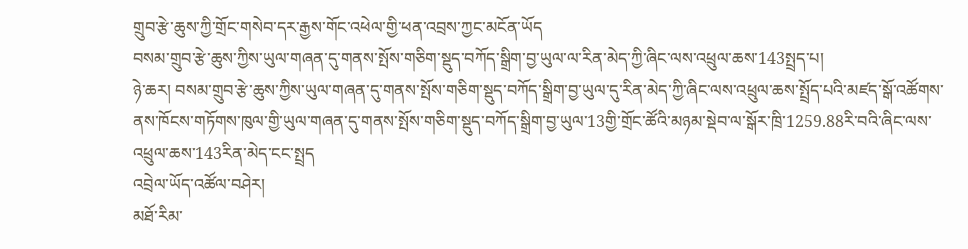གྲུབ་རྩེ་ཆུས་ཀྱི་གྲོང་གསེབ་དར་རྒྱས་གོང་འཕེལ་གྱི་ཕན་འབྲས་ཀྱང་མངོན་ཡོད
བསམ་གྲུབ་རྩེ་ཆུས་ཀྱིས་ཡུལ་གཞན་དུ་གནས་སྤོས་གཅིག་སྡུད་བཀོད་སྒྲིག་བྱ་ཡུལ་ལ་རིན་མེད་ཀྱི་ཞིང་ལས་འཕྲུལ་ཆས་143སྤྲད་པ།
ཉེ་ཆར། བསམ་གྲུབ་རྩེ་ཆུས་ཀྱིས་ཡུལ་གཞན་དུ་གནས་སྤོས་གཅིག་སྡུད་བཀོད་སྒྲིག་བྱ་ཡུལ་དུ་རིན་མེད་ཀྱི་ཞིང་ལས་འཕྲུལ་ཆས་སྤྲོད་པའི་མཛད་སྒོ་འཚོགས་ནས་ཁོངས་གཏོགས་ཁུལ་གྱི་ཡུལ་གཞན་དུ་གནས་སྤོས་གཅིག་སྡུད་བཀོད་སྒྲིག་བྱ་ཡུལ་13གྱི་གྲོང་ཚོའི་མཉམ་སྡེབ་ལ་སྒོར་ཁྲི་1259.88རི་བའི་ཞིང་ལས་འཕྲུལ་ཆས་143རིན་མེད་ངང་སྤྲད
འབྲེལ་ཡོད་འཚོལ་བཤེར།
མཐོ་རིམ་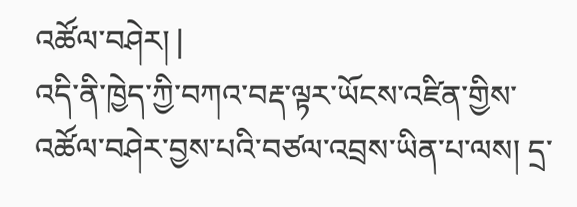འཚོལ་བཤེར། |
འདི་ནི་ཁྱེད་ཀྱི་བཀའ་བརྡ་ལྟར་ཡོངས་འཛིན་གྱིས་འཚོལ་བཤེར་བྱས་པའི་བཙལ་འབྲས་ཡིན་པ་ལས། དྲ་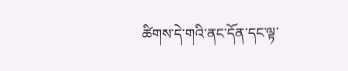ཚིགས་དེ་གའི་ནང་དོན་དང་ལྟ་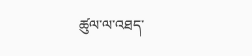ཚུལ་ལ་འཐད་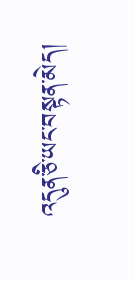འདུན་ཅི་ཡང་བསྟན་མེད།